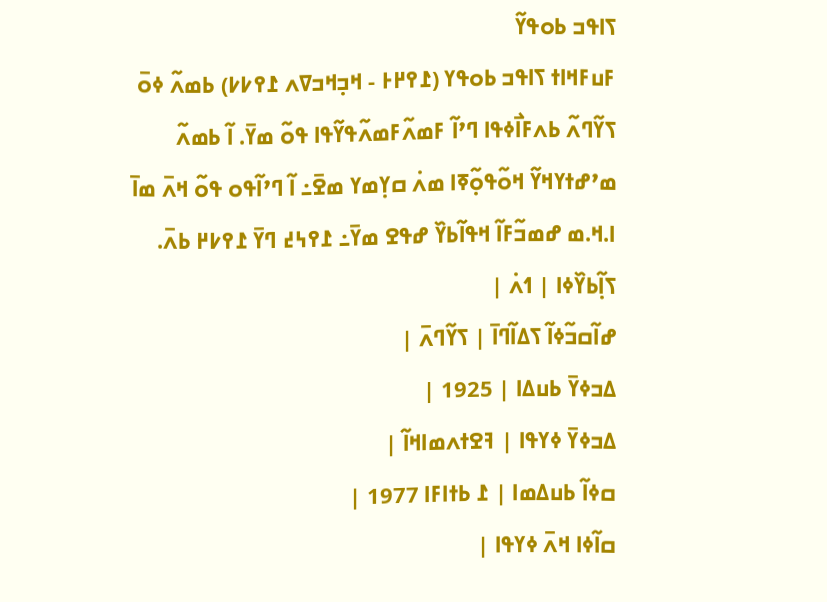ߖߊߟߏ ߕߋߟߌ߬
ߓߎߓߞߊߙ ߖߊߟߏ ߕߋߟߌ (߁߉߂߅ - ߞߏ߲ߞߏߜߍ ߁߉߇߇) ߕߘߍ߬ ߦߋ߫ ߖߌ߬ߣߍ߬ ߕߍߓߊ߯ߦߟߊ ߣߴߊ߬ ߓߘߍ߬ߓߘߍ߬ߟߌ߬ߟߊ ߟߋ߬ ߘߌ߫. ߊ߬ ߕߘߍ߬ ߘߴߝߙߌߞߌ߬ ߞߋ߬ߟߋ߲߬ߧߊ ߘߍ߭ ߛߌ߲ߘߌ ߘߐ߫߸ ߊ߬ ߣߴߊ߬ߟߋ ߟߋ߬ ߞߍ߫ ߘߊ߫ ߊ.ߞ.ߘ ߝߘߏ߬ߓߊ߬ ߞߟߊ߬ߕߌ߰ ߝߟߐ ߘߌ߫߸ ߁߉߆߄ ߣߌ߫ ߁߉߇߂ ߕߍ߫.
ߖߊ߲߬ߕߌ߰ߦߊ | ߗߍ߭ |
ߝߊ߬ߛߏ߬ߦߊ߬ ߖߡߊ߬ߣߊ߫ | ߖߌ߬ߣߍ߫ |
ߡߏߦߌ߫ ߕߎߡߊ | 1925 |
ߡߏߦߌ߫ ߦߌߟߊ | ߔߐߙߍߘߊߞߊ߬ |
ߛߦߊ߬ ߕߎߡߘߊ | ߁ ߕߙߊߓߊ 1977 |
ߛߊ߬ߦߊ ߞߍ߫ ߦߌߟߊ |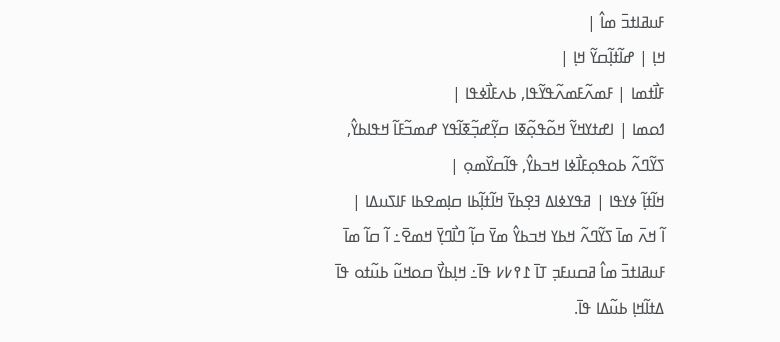ߓߎߥߊߙߏ߫ ߘߊ߮ |
ߞߊ߲ | ߝߊ߬ߙߊ߲߬ߛߌ߬ ߞߊ߲ |
ߓߊ߯ߙߘߊ | ߓߘߍ߬ߓߘߍ߬ߟߌ߬ߟߊ, ߕߍߓߊ߯ߦߟߊ |
ߗߋߘߊ | ߊߝߙߌߞߌ߬ ߞߋ߬ߟߋ߲߬ߧߊ ߛߌ߲߬ߝߏ߲߬ߧߊ߬ߟߌ ߝߘߏ߬ߓߊ߬ ߞߟߊߕߌ߮, ߖߌ߬ߣߍ߬ ߕߋߟߋ߲ߓߊ߯ߦߊ ߞߏߕߌ߮, ߟߊ߬ߛߌ߰ߘߋ߲ |
ߞߊ߬ߙߊ߲߬ ߦߌߟߊ | ߥߟߌߦߊߡ ߔߐ߲ߕߌ߫ ߞߊ߬ߙߊ߲߬ߕߊ ߛߊ߲ߘߐߕߊ ߓߊߖߎߡߊ |
ߊ߬ ߞߍ߫ ߘߊ߫ ߖߌ߬ߣߍ߬ ߞߕߌ ߞߏߕߌ߮ ߘߌ߫ ߛߊ߲߬ ߣߊ߯ߣߌ߲߫ ߞߘߐ߫߸ ߊ߬ ߛߊ߬ ߘߊ߫ ߓߎߥߊߙߏ߫ ߘߊ߮ ߥߛߎߓߏ߲ ߠߊ߫ ߁߉߇߇ ߟߊ߫߸ ߞߊ߲ߕߌ߯ ߛߋߞߎ߬ ߕߎ߬ߙߋ ߟߊ߫ ߡߙߊ߬ߞߊ߲ ߕߎ߬ߡߊ ߟߊ߫.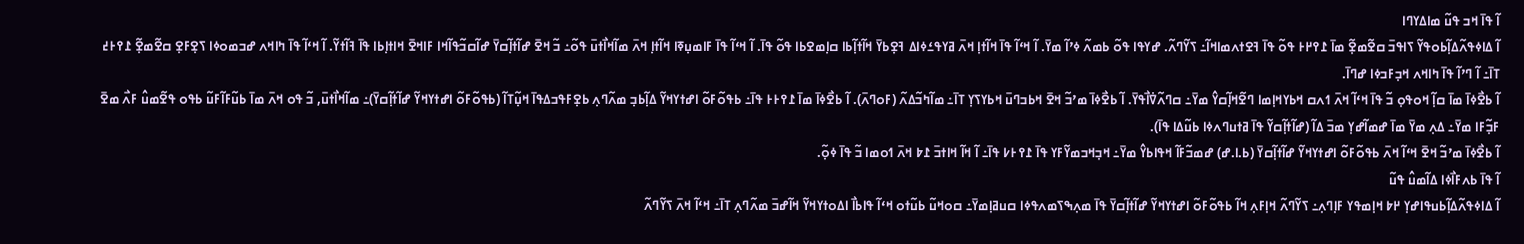ߊ߬ ߟߊ߫ ߞߏ ߟߎ߬ ߘߊߡߌߣߊ
ߊ߬ ߡߊߦߟߍ߬ߡߊ߲߬ߕߋߟߌ߬ ߖߊߟߏ߫ ߛߐ߬ߘߐ߲߬ ߘߊ߫ ߁߉߂߅ ߟߋ߬ ߟߊ߫ ߔߐߙߍߘߊߞߊ߬߸ ߖߌ߬ߣߍ߬. ߝߌߟߊ ߟߋ߬ ߕߘߍ߬ ߦߴߊ߬ ߘߌ߫. ߊ߬ ߞߵߊ߬ ߟߊ߫ ߞߊ߬ߙߊ߲ ߞߍ߫ ߥߌߟߑߦߊߡ ߔߐ߲ߕߌ߫ ߞߊ߬ߙߊ߲߬ߕߊ ߛߊ߲ߘߐߕߊ ߟߋ߬ ߟߊ߫. ߊ߬ ߞߵߊ߬ ߟߊ߫ ߓߊߘߎ߲ߧߊ ߞߊ߬ߙߊ߲ ߞߍ߫ ߘߊ߬ߞߊ߯ߙߎ߫ ߟߋ߬߸ ߏ߬ ߞߐ߫ ߝߊ߬ߙߊ߲߬ߛߌ߫ ߝߊ߬ߛߏ߬ߟߊ߬ߞߊ ߓߊߞߐ߫ ߞߊߙߊ߲ߕߊ ߟߊ߫ ߔߊ߬ߙߌ߬. ߊ߬ ߞߵߊ߬ ߟߊ߫ ߤߊߞߍ ߝߏߘߋߦߊ ߖߐ߲ߓߐ߲ ߛߐ߬ߘߐ߲߬ ߁߉߅߄ ߠߊ߫߸ ߊ߬ ߣߴߊ߬ ߟߊ߫ ߤߊߞߍ ߞߏ߲ߓߏߦߊ ߝߣߊ߫.
ߊ߬ ߕߐ߯ߦߊ߫ ߘߊ߫ ߛߊ߲߬ ߞߋߟߋ߲ ߏ߬ ߟߊ߫ ߞߵߊ߬ ߞߍ߫ ߗߍߛ ߞߕߌߞߊ߲ߘߊ ߣߐ߬ߞߊ߲߬ߛߌ߮ ߘߌ߫߸ ߛߣߍ߬ߜ߭ߊ߯ߟߌ߫. ߊ߬ ߕߐ߯ߦߊ߫ ߘߴߏ߬ ߞߐ߫ ߞߕߏߣߎ߫ ߞߕߌߖߌ߲ ߠߊ߫߸ ߘߊ߬ߤߏ߬ߡߍ߬ (ߓߋߣߍ߫). ߊ߬ ߕߐ߯ߦߊ߫ ߘߊ߫ ߁߉߅߅ ߟߊ߫߸ ߕߟߋ߬ߓߋ߬ ߊߝߙߌߞߌ߬ ߡߊ߲߬ߕߏ߲ ߘߍ߬ߣߍ߲ ߕߐ߲ߓߟߏߡߟߊ߫ ߞߎ߲߬ߠߊ߬ (ߕߟߋ߬ߓߋ߬ ߊߝߙߌߞߌ߬ ߝߊ߬ߙߊ߲߬ߛߌ߫)߸ ߘߊ߬ߞߊ߯ߙߎ߫, ߏ߬ ߟߋ ߞߍ߫ ߘߊ߫ ߕߎ߬ߓߊ߬ߓߎ߬ ߕߟߋ ߟߐ߬ߘߎ߮ ߓߍ߯ ߘߐ߫ ߓߏ߲߬ߓߊ ߘߌ߫߸ ߡߍ߲ ߘߌ߫ ߘߊ߫ ߝߘߊ߬ߝߌ߲ ߘߏ߫ ߡߊ߬ (ߝߊ߬ߙߊ߲߬ߛߌ߬ ߟߊ߫ ߥߙߎߣߍߦߊ ߕߎ߬ߡߊ ߟߊ߫).
ߊ߬ ߕߐ߯ߦߊ߫ ߘߴߏ߬ ߞߐ߫ ߞߵߊ߬ ߞߍ߫ ߕߟߋ߬ߓߋ߬ ߊߝߙߌߞߌ߬ ߝߊ߬ߙߊ߲߬ߛߌ߫ (ߕ.ߊ.ߝ) ߝߘߏ߬ߓߊ߬ ߞߟߊߕߌ߮ ߘߌ߫߸ ߞߏ߲ߞߏߘߌ߬ߓߌ ߟߊ߫ ߁߉߅߇ ߟߊ߫߸ ߊ߬ ߞߊ߬ ߞߊߙߏ߫ ߁߈ ߞߍ߫ ߗߋߘߊ ߏ߬ ߟߊ߫ ߦߋ߲߬.
ߊ߬ ߟߊ߫ ߕߍߓߊ߯ߦߊ ߡߊ߬ߘߎ߮ ߟߎ߬
ߊ߬ ߡߊߦߟߍ߬ߡߊ߲߬ߕߎߟߊߝߌ߲ ߂߈ ߞߊ߲ߘߟߌ ߓߊ߲ߣߍ߲߸ ߖߌ߬ߣߍ߬ ߞߊ߲ߓߍ߲ ߞߊ߬ ߕߟߋ߬ߓߋ߬ ߊߝߙߌߞߌ߬ ߝߊ߬ߙߊ߲߬ߛߌ߫ ߟߊ߫ ߘߍ߲ߒߖߘߍߟߦߊ ߛߎߥߊ߲ߘߌ߫߸ ߛߋߞߎ߬ ߕߎ߬ߙߋ ߞߵߊ߬ ߟߊߕߊ߯ ߊߡߋߙߌߞߌ߬ ߞߊ߬ߝߏ߫ ߘߍ߬ߣߍ߲ ߠߊ߫߸ ߞߵߊ߬ ߞߍ߫ ߖߌ߬ߣߍ߬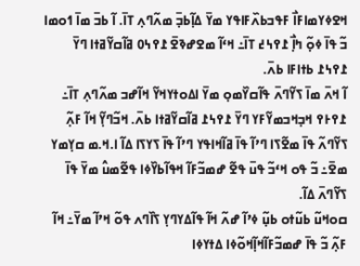ߞߐߦߌߘߊߓߊ߯ ߓߟߏߕߍ߰ߓߊߟߌ ߘߌ߫ ߡߊ߲߬ߕߏ߲߫ ߘߍ߬ߣߍ߲ ߠߊ߫. ߊ߬ ߕߏ߫ ߘߊ߫ ߗߋߘߊ ߏ߬ ߟߊ߫ ߦߋ߲߬ ߤߊ߲߯ ߁߉߆߄ ߠߊ߫߸ ߞߵߊ߬ ߘߐߝߢߐ߫ ߁߉߆߀ ߥߊ߬ߛߌ߬ߥߙߊ ߣߌ߫ ߁߉߆߁ ߕߙߊߓߊ ߕߍ߫.
ߊ߬ ߞߍ߫ ߘߊ߫ ߖߌ߬ߣߍ߫ ߟߊ߬ߛߌ߰ߘߋ߲ ߘߌ߫ ߊߡߋߙߌߞߌ߬ ߞߊ߬ߝߏ ߘߍ߬ߣߍ߲ ߠߊ߫߸ ߁߉߅߉ ߞߏ߲ߞߏߘߌ߬ߓߌ ߣߌ߫ ߁߉߆߁ ߥߊ߬ߛߌ߬ߥߙߊ ߕߍ߫. ߞߏ߬ߣߌ߲߬ ߞߊ߬ ߓߍ߲߬ ߖߌ߬ߣߍ߬ ߟߊ߫ ߘߐ߬ߖߊ ߣߴߊ߬ ߟߊ߫ ߥߊ߬ߞߊߟߌ ߣߴߊ߬ ߟߊ߫ ߖߌߖߊ ߡߊ߬ ߊ.ߞ.ߘ ߛߌ߲ߘߌ ߘߐ߫߸ ߏ߬ ߟߋ ߞߵߏ߬ ߟߎ߫ ߟߐ߬ ߝߘߏ߬ߓߊ߬ ߞߟߊ߬ߕߌ߰ߦߊ ߟߐ߬ߘߎ߮ ߘߌ߫ ߟߊ߫ ߖߌ߬ߣߍ߫ ߡߊ߬.
ߛߋߞߎ߬ ߕߎ߬ߙߋ ߕߎ߲߬ ߦߴߊ߬ ߝߍ߬ ߞߊ߬ ߟߊ߬ߡߌߣߌ߲ ߖߊ߰ߣߍ ߟߋ߬ ߞߴߊ߬ ߘߌ߫߸ ߞߊ߬ ߓߍ߲߬ ߏ߬ ߟߊ߫ ߝߘߏ߬ߓߊ߬ߞߊ߲߬ߞߋ߬ߦߊ ߡߙߌߦߊ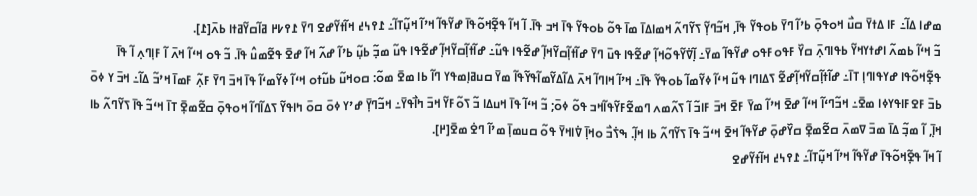ߘߝߊ ߡߊ߬߸ ߓߊ ߡߙߌ߫ ߛߎ߯ ߞߋߟߋ߲߫ ߕߴߊ߬ ߣߌ߫ ߕߋߟߌ߬ ߟߊ߫, ߞߏ߬ߣߌ߲߬ ߖߌ߬ߣߍ߬ ߞߘߊߡߊ߫ ߘߊ߫ ߟߋ߬ ߕߋߟߌ߬ ߟߊ߫ ߞߏ ߟߊ߫. ߊ߬ ߞߊ߬ ߟߐ߲߬ߞߋ߬ߟߊ߫ ߝߌ߬ߟߊ߬ ߞߴߊ߬ ߞߎ߲߬ߠߊ߬߸ ߁߉߆߄ ߞߊ߬ߙߌ߬ߝߐ ߣߌ߫ ߁߉߇߂ ߥߊ߬ߛߌ߬ߥߙߊ ߕߍ߫[߁].
ߏ߬ ߞߵߊ߬ ߕߘߍ߬ ߊߝߙߌߞߌ߬ ߕߟߊߣߍ߲߫ ߛߌ߰ ߓߟߋߓߟߋ ߝߌ߬ߟߊ߬ ߘߌ߫߸ ߊ߲߬ߜ߭ߌ߬ߟߋ߬ߞߊ߲߬ ߝߐ߬ߟߊ ߟߎ߫ ߣߌ߫ ߝߊ߬ߙߊ߲߬ߛߌ߬ߞߊ߲߬ ߝߐ߬ߟߊ ߟߎ߬߸ ߝߊ߬ߙߊ߲߬ߛߌ߬ߞߊ߲߬ ߝߐ߬ߟߊ ߟߎ߬ ߘߏ߲߬ ߕߎ߲߬ ߕߴߊ߬ ߝߍ߬ ߞߊ߬ ߝߐ߫ ߟߐ߬ߘߎ߮ ߟߊ߫. ߏ߬ ߟߋ ߞߵߊ߬ ߞߍ߫ ߊ߬ ߓߊ߲ߣߍ߲ ߊ߬ ߟߊ߫ ߟߐ߲߬ߞߋ߬ߟߊ ߝߌߟߊߣߊ߲ ߠߊ߫߸ ߝߊ߬ߙߊ߲߬ߛߌ߬ߞߊ߲߬ߝߐ߬ ߖߡߊߣߊ ߟߎ߬ ߞߵߊ߬ ߦߌ߬ߘߊ߬ ߕߋߟߌ߬ ߟߊ߫߸ ߞߴߊ߬ ߞߊߣߊ߬ ߞߍ߫ ߡߊ߬ߡߌ߬ߘߊ߬ߟߌ߬ߟߊ߬ ߘߌ߫ ߛߎߥߊ߲ߘߟߌ ߣߊ߬ ߕߊ ߘߐ߫ ߘߋ߬: ߛߋߞߎ߬ ߕߎ߬ߙߋ ߞߵߊ߬ ߦߌ߬ߘߵߊ߬ ߟߊ߫ ߞߏ߫ ߣߌ߫ ߓߍ߲߬ ߓߘߊ߫ ߞߴߏ߬ ߡߊ߬߸ ߞߏ߫ ߌ ߦߋ߫ ߕߏ߫ ߓߐߓߊߟߌߦߊ ߘߐ߫߸ ߞߏ߬ߣߵߊ߬ ߞߵߊ߬ ߝߐ߫ ߞߴߊ߬ ߘߌ߫ ߓߐ߫ ߞߏ߫ ߓߊߏ߬ ߊ߬ ߖߍ߬ߘߍ ߣߘߐ߬ߓߌ߬ߟߊ߬ߞߏ ߟߋ߬ ߦߋ߫; ߏ߬ ߞߵߊ߬ ߟߊ߫ ߞߎߡߊ ߏ߬ ߖߋ߬ߓߌ߬ ߞߏ߫ ߤߊ߯ߟߌ߫߸ ߞߏ߬ߣߌ߲߫ ߝߴߌ ߦߋ߫ ߛߋ߫ ߤߊߟߌ߬ ߖߡߊ߬ߣߊ߬ ߞߋߟߋ߲߫ ߛߐ߬ߘߐ߲߫ ߠߊ߫ ߞߵߏ߬ ߟߊ߫ ߖߌ߬ߣߍ߬ ߕߊ ߞߊ߲߫, ߊ߬ ߘߏ߲߬ ߡߊ߫ ߘߏ߫ ߜߘߍ߫ ߛߐ߬ߘߐ߲߫ ߛߌ߰ߝߋ߲߫ ߝߌ߬ߟߊ߬ ߞߐ߫ ߞߵߏ߬ ߟߊ߫ ߖߌ߬ߣߍ߬ ߕߊ ߞߊ߲߬. ߒߖ߭ߏ߯ ߋߞߊ߲߫ ߜ߭ߊߞߌ߫ ߟߋ߬ ߛߎߘߊ߲߫ ߘߴߊ߬ ߣߐ߭ ߘߐ߫[߂].
ߊ߬ ߞߊ߬ ߟߐ߲߬ߞߋ߬ߟߊ߫ ߝߌ߬ߟߊ߬ ߞߴߊ߬ ߞߎ߲߬ߠߊ߬߸ ߁߉߆߄ ߞߊ߬ߙߌ߬ߝߐ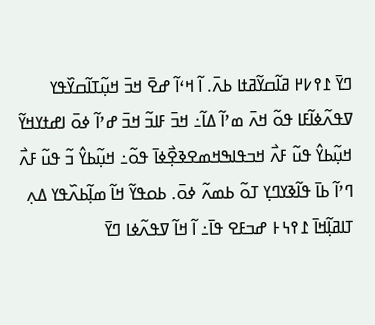ߣߌ߫ ߁߉߇߂ ߥߊ߬ߛߌ߬ߥߙߊ ߕߍ߫. ߊ߬ ߞߵߊ߬ ߝߐ߫ ߞߏ߫ ߞߎ߲߬ߠߊ߬ߛߌ߰ߟߌ ߜߟߍ߬ߦߊ߬ߓߊ ߟߋ߬ ߞߍ߫ ߘߴߊ߬ ߡߊ߬߸ ߞߏ߫ ߓߊߏ߬ ߞߏ߫ ߝߴߊ߬ ߦߋ߫ ߊߝߙߌߞߌ߬ ߞߎ߲߬ߕߌ߮ ߟߎ߬ ߓߍ߯ ߞߏߟߊߒߞߘߐߢߐ߲߯ߦߊ߫ ߟߋ߬߸ ߞߎ߲߬ߕߌ߮ ߏ߬ ߟߎ߬ ߓߍ߯ ߣߴߊ߬ ߕߊ߫ ߟߊ߬ߢߌߣߌ߲ ߠߋ߬ ߕߘߍ߬ ߦߋ߫. ߕߋߟߌ߬ ߞߊ߬ ߘߊ߲߬ߕߍ߰ߟߌ ߡߍ߲ ߠߊߥߊ߲߬ߞߊ߫ ߁߉߆߅ ߝߏߓߐ ߟߊ߫߸ ߊ߬ ߞߊ߬ ߜߟߍ߬ߦߊ ߣߌ߫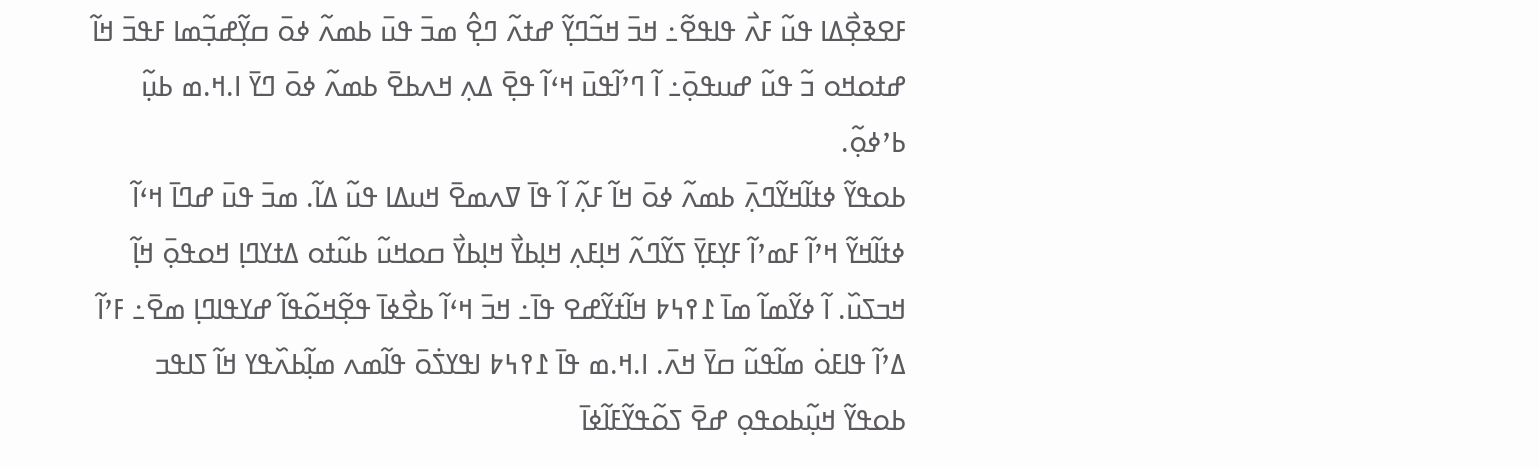ߓߐߢߐ߲߯ߡߊ ߟߎ߬ ߓߍ߯ ߟߊߟߐ߬߸ ߞߏ߫ ߞߏ߬ߣߌ߲߬ ߝߙߍ߬ ߣߐ߲߮ ߘߏ߫ ߟߎ߫ ߕߘߍ߬ ߦߋ߫ ߛߌ߲߬ߝߏ߲߬ߘߊ ߓߟߏ߫ ߞߊ߬ ߝߙߋߞߋ ߏ߬ ߟߎ߬ ߝߎߟߋ߲߫߸ ߊ߬ ߣߴߊ߬ߟߎ߫ ߞߵߊ߬ ߟߐ߲߫ ߡߍ߲ ߞߍߕߐ߫ ߕߘߍ߬ ߦߋ߫ ߣߌ߫ ߊ.ߞ.ߘ ߕߎ߲߬ ߕߴߦߋ߲߬.
ߕߋߟߌ߬ ߦߙߊ߬ߞߌ߬ߣߍ߲߫ ߕߘߍ߬ ߦߋ߫ ߞߊ߬ ߓߍ߲߬ ߊ߬ ߟߊ߫ ߜߍߘߐ߫ ߞߎߡߊ ߟߎ߬ ߡߊ߬. ߘߏ߫ ߟߎ߫ ߝߣߊ߫ ߞߵߊ߬ ߦߙߊ߬ߞߌ߬ ߞߴߊ߬ ߓߘߴߊ߬ ߓߌ߲ߓߌ߲߫ ߖߌ߬ߣߍ߬ ߞߊ߲ߓߍ߲ ߞߊ߲ߕߌ߯ ߞߊ߲ߕߌ߯ ߛߋߞߎ߬ ߕߎ߬ߙߋ ߡߙߌߣߊ߲ ߞߋߟߋ߲߫ ߞߊ߲߬ ߞߏߖߎ߰. ߊ߬ ߦߌ߬ߘߊ߬ ߘߊ߫ ߁߉߆߈ ߞߊ߬ߙߌ߬ߝߐ ߟߊ߫߸ ߞߏ߫ ߞߵߊ߬ ߕߐ߯ߦߊ߫ ߟߐ߲߬ߞߋ߬ߟߊ߬ ߝߌߟߊߣߊ߲ ߘߐ߫߸ ߓߴߊ߬ ߡߴߊ߬ ߟߊߓߋ߭ ߘߊ߬ߟߎ߬ ߛߌ߫ ߞߍ߫. ߊ.ߞ.ߘ ߟߊ߫ ߁߉߆߈ ߊߟߌߖ߭ߋ߫ ߟߊ߬ߘߍ ߘߊ߲߬ߕߍ߰ߟߌ ߞߊ߬ ߖߊߟߏ ߕߋߟߌ߬ ߞߎ߲߬ߕߋߟߋ߲ ߝߐ߫ ߖߋ߬ߟߌ߬ߓߊ߬ߦߊ߫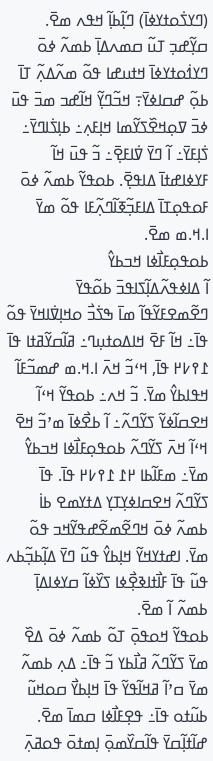(ߣߌߖ߭ߋߙߌߦߊ߫) ߣߊ߲߬ߕߊ߲߬ ߞߟߍ ߘߐ߫.
ߛߌ߲߬ߝߏ߲ ߠߎ߬ ߛߘߍߡߊ߲߫ ߕߘߍ߬ ߦߋ߫ ߣߌߗ߭ߋߙߌߦߊ߫ ߞߙߎߝߊ ߟߋ߬ ߘߍ߬ߡߍ߲߬ ߠߊ߫ ߕߋ߲߬ ߝߛߊߦߌ߫߹ ߞߏ߬ߣߌ߲߬ ߞߊ߬ߝߏ ߘߏ߫ ߟߎ߫ ߦߏ߫ ߜߋ߲ߞߐ߰ߖߌ߬ߘߊ ߞߊ߲ߓߍ߲߸ ߕߊ߲ߖ߭ߊߣߌ߫߸ ߖ߭ߊ߲ߓߌ߫߸ ߊ߬ ߣߌ߫ ߜ߭ߊߓߐ߲߫߸ ߏ߬ ߟߎ߫ ߞߊ߬ ߓߌߦߊߝߙߊ߫ ߡߊߟߐ߲߫. ߕߋߟߌ߬ ߕߘߍ߬ ߦߋ߫ ߓߋߟߋ߲ߠߊ߫ ߡߊߓߏ߲߬ߧߊ߬ߣߍ߲߬ߓߊ ߟߋ߬ ߘߌ߫ ߊ.ߞ.ߘ ߘߐ߫.
ߕߋߟߋ߲ߓߊ߯ߦߊ ߞߏߕߌ߮
ߊ߬ ߡߊߦߟߍ߬ߡߊ߲߬ߖߊߟߏ߫ ߕߋ߬ߟߌ߫ ߣߐ߬ߘߐߓߌ߬ߟߊ߬ ߘߊ߫ ߒߖ߭ߏ߯ ߋߞߊ߲ߜ߭ߊߞߌ߫ ߟߋ߬ ߟߊ߫߸ ߞߊ߬ ߓߐ߫ ߞߊߡߋߙߎ߲ߣ߸ ߥߊ߬ߛߌ߬ߥߙߊ ߟߊ߫ ߁߉߇߂ ߟߊ߫, ߞߵߏ߬ ߞߍ߫ ߊ.ߞ.ߘ ߝߘߏ߬ߓߊ߬ ߞߟߊߕߌ߮ ߘߌ߫. ߏ߬ ߞߍ߸ ߕߋߟߌ߬ ߞߵߊ߬ ߞߐߛߊ߬ߦߌ߬ ߖߌ߬ߣߍ߬߸ ߊ߬ ߕߐ߯ߦߊ߫ ߘߴߏ߬ ߞߐ߫ ߞߵߊ߬ ߞߍ߫ ߖߌ߬ߣߍ߬ ߕߋߟߋ߲ߓߊ߯ߦߊ ߞߏߕߌ߮ ߘߌ߫߸ ߘߓߊ߬ߕߊ ߂߁ ߁߉߇߂ ߟߊ߫. ߟߊ߫ ߖߌ߬ߣߍ߬ ߞߐߛߊߦߌ߲ߠߌ߲ ߡߙߌߘߐ ߕߊ߭ ߕߘߍ߬ ߦߋ߫ ߞߣߐ߬ߘߐ߬ߝߟߌ߬ߞߏ ߟߋ߬ ߘߌ߫. ߊߝߙߌߞߌ߬ ߞߊ߲ߕߌ߮ ߟߎ߬ ߣߌ߫ ߡߊ߲߬ߕߏ߲߬ߕߍ ߟߎ߬ ߟߊ߫ ߓߊ߯ߙߊߢߐ߲߯ߦߊ ߖߌ߰ߦߊ߬ ߛߌߦߊߡߊ߲߫ ߕߘߍ߬ ߊ߬ ߘߐ߫.
ߕߋߟߌ߬ ߞߋߟߋ߲߫ ߠߋ߬ ߕߘߍ߬ ߦߋ߫ ߡߐ߰ ߘߌ߫ ߖߌ߬ߣߍ߬ ߥߊ߯ߕߌ ߏ߬ ߟߊ߫߸ ߡߍ߲ ߕߘߍ߬ ߘߌ߫ ߛߴߊ߬ ߥߞߊ߬ߟߌ߬ ߟߊ߫ ߞߊ߲ߕߌ߯ ߛߋߞߎ߬ ߕߎ߬ߙߋ ߟߊ߫߸ ߟߐ߲ߓߊ߯ߦߊ ߛߘߊ߫ ߘߐ߫.
ߝߊ߬ߙߊ߲߬ߛߌ߫ ߟߊ߬ߛߌ߰ߘߋ߲߫ ߊ߲ߘߙߋ߫ ߟߋߥߍ߲߫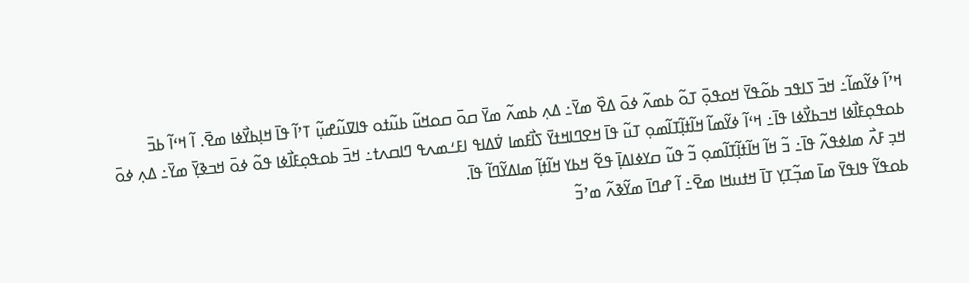ߞߴߊ߬ ߦߌ߬ߘߊ߬߸ ߞߏ߫ ߖߊߟߏ ߕߋ߬ߟߌ߫ ߞߋߟߋ߲߫ ߠߋ߬ ߕߘߍ߬ ߦߋ߫ ߡߐ߰ ߘߌ߫߸ ߡߍ߲ ߕߘߍ߬ ߘߌ߫ ߛߋ߫ ߛߋߞߎ߬ ߕߎ߬ߙߋ ߟߊߜߎ߬ߝߎ߲߬ ߠߴߊ߬ ߟߊ߫ ߞߊ߲ߕߌ߯ߦߊ ߘߐ߫. ߊ߬ ߞߵߊ߬ ߕߏ߫ ߕߋߟߋ߲ߓߊ߯ߦߊ ߞߏߕߌ߯ߦߊ ߟߊ߫߸ ߞߵߊ߬ ߦߌ߬ߘߊ߬ ߞߊ߬ߙߊ߲߬ߠߊ߬ߘߋ߲ ߠߎ߬ ߟߊ߫ ߞߐߣߊߞߙߌ߫ ߖߊ߯ߓߘߊ ߜ߭ߡߊߟ ߊߓߑߘߍߟ ߣߊߛߍߙ߸ ߞߏ߫ ߕߋߟߋ߲ߓߊ߯ߦߊ ߟߋ߬ ߦߋ߫ ߞߏߢߌ߲߫ ߘߌ߫߸ ߡߍ߲ ߦߋ߫ ߞߏ߲ ߓߍ߯ ߘߊߦߟߍ߬ ߟߊ߫߸ ߏ߬ ߞߊ߬ ߞߊ߬ߙߊ߲߬ߠߊ߬ߘߋ߲ ߏ߬ ߟߎ߬ ߛߌߦߊߡߊ߲߫ ߟߐ߬ ߞߕߌ ߞߊ߬ߙߊ߲߬ ߘߊߡߌ߬ߣߊ߬ ߟߊ߫.
ߕߋߟߌ߬ ߟߊߟߌ߫ ߘߊ߫ ߘߏ߲߬ߠߌ߲ ߠߊ߫ ߞߙߎߞߊ ߘߐ߫߸ ߊ߬ ߝߣߊ߫ ߘߌ߬ߢߍ߬ ߘߴߏ߬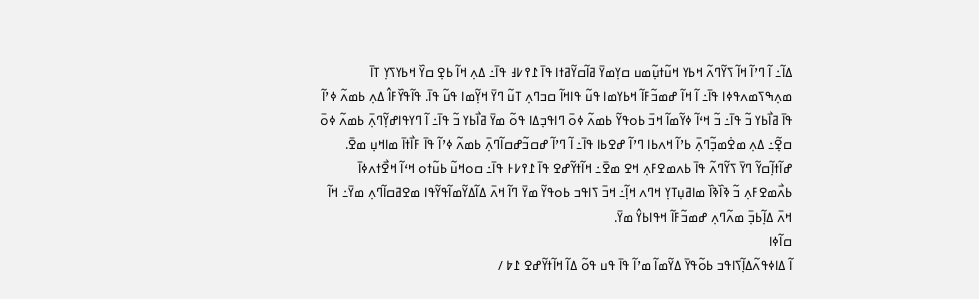ߡߊ߬߸ ߊ߬ ߣߴߊ߬ ߞߊ߬ ߖߌ߬ߣߍ߬ ߞߕߌ ߞߎ߬ߙߎ߲߬ߘߎ ߛߌ߲ߘߌ߫ ߥߊ߬ߛߌ߬ߥߙߊ ߟߊ߫ ߁߉߇߃ ߟߊ߫߸ ߡߍ߲ ߞߊ߬ ߕߐ߲ ߛߌ߰ ߞߕߌߖߌ߲ ߠߊ߫ ߘߍ߲ߒߖߘߍߟߦߊ ߟߊ߫߸ ߊ߬ ߞߊ߬ ߝߘߏ߬ߓߊ߬ ߞߕߌߘߊ ߟߎ߬ ߟߊߞߊ߬ ߛߏߣߍ߲ ߠߎ߬ ߣߌ߫ ߞߌ߲߬ߘߊ ߟߎ߬ ߟߊ߫. ߟߊ߬ߟߌ߰ߓߊ߮ ߡߍ߲ ߕߘߍ߬ ߦߴߊ߬ ߟߊ߫ ߥߊ߯ߕߌ ߏ߬ ߟߊ߫߸ ߏ߬ ߞߵߊ߬ ߦߌ߬ߘߊ߬ ߞߏ߫ ߕߋߟߌ߬ ߕߘߍ߬ ߦߋ߫ ߣߊߟߏ߲ߡߊ ߟߋ߬ ߘߌ߫ ߥߊ߯ߕߌ ߏ߬ ߟߊ߫߸ ߊ߬ ߣߌߟߊߝߌ߲߬ߣߍ߲߫ ߕߘߍ߬ ߦߋ߫ ߛߐ߲߬߸ ߡߍ߲ ߘߐ߭ߘߏ߲߬ߣߍ߲߫ ߕߴߊ߬ ߞߍߕߊ ߣߴߊ߬ ߝߐߕߊ ߟߊ߫߸ ߊ߬ ߣߴߊ߬ ߝߛߏ߬ߝߛߊ߬ߣߍ߲߫ ߕߘߍ߬ ߦߴߊ߬ ߟߊ߫ ߓߊ߯ߙߊ߫ ߘߊߞߎ߲ ߘߐ߫.
ߝߊ߬ߙߊ߲߬ߛߌ߬ ߣߌ߫ ߖߌ߬ߣߍ߬ ߟߊ߫ ߕߍߘߐߓߍ߲ ߞߐ ߘߐ߫߸ ߞߊ߬ߙߌ߬ߝߐ ߟߊ߫ ߁߉߇߅ ߟߊ߫߸ ߛߋߞߎ߬ ߕߎ߬ߙߋ ߞߵߊ߬ ߞߐ߯ߙߍߦߊ߫ ߕߍ߯ߘߐߓߍ߲ ߏ߬ ߢߊ߰ߢߊ߰ ߘߊߥߎ߲ߠߌ߲ ߞߣߍ ߞߊ߲߬߸ ߞߏ߫ ߖߊߟߏ ߕߋߟߌ߬ ߘߌ߫ ߣߊ߬ ߞߍ߫ ߡߊ߬ߡߌ߬ߘߊ߬ߟߌ߬ߟߊ ߘߐߥߛߊ߬ߣߍ߲ ߘߌ߫߸ ߞߊ߬ ߞߍ߫ ߡߊ߲߬ߕߏ߲߫ ߘߍ߬ߣߍ߲ ߝߘߏ߬ߓߊ߬ ߞߟߊߕߌ߮ ߘߌ߫.
ߛߊ߬ߦߊ
ߊ߬ ߡߊߦߟߍ߬ߡߊ߲߬ߖߊߟߏ ߕߋ߬ߟߌ߫ ߡߌ߬ߘߊ߬ ߘߴߊ߬ ߟߊ߫ ߟߎ ߟߋ߬ ߡߊ߬ ߞߊ߬ߙߌ߬ߝߐ ߁߈ /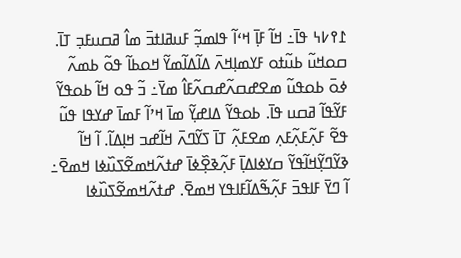߁߉߇߆ ߟߊ߫߸ ߞߊ߬ ߓߊ߲߫ ߞߵߊ߬ ߟߊߘߏ߲߬ ߓߎߥߊߙߏ߫ ߘߊ߮ ߥߛߎߓߏ߲ ߠߊ߫. ߛߋߞߎ߬ ߕߎ߬ߙߋ ߓߌߘߊ߲ߞߍ߫ ߡߊ߬ߡߊ߬ߘߌ߬ ߞߋߕߊ߬ ߟߋ߬ ߕߘߍ߬ ߦߋ߫ ߕߋߟߎ߬ ߘߐߝߛߍ߬ߝߛߍ߬ߓߊ߮ ߘߌ߫߸ ߏ߬ ߟߋ ߞߊ߬ ߕߋߟߌ߬ ߓߌ߬ߟߊ߬ ߥߛߎ ߟߊ߫. ߕߋߟߌ߬ ߡߊߝߌ߲߬ ߘߊ߫ ߞߴߊ߬ ߓߘߊ߫ ߝߌߟߊ ߟߎ߬ ߟߐ߬ ߓߍ߲߬ߓߍ߲߬ߓߍ߲ ߘߐߓߍ߲߬ ߠߊ߫ ߖߌ߬ߣߍ߫ ߞߊ߬ߝߏ ߞߊ߲ߡߊ߬. ߊ߬ ߞߊ߬ ߢߌ߬ߣߌ߲߬ߞߊ߬ߟߌ߬ ߛߌߦߊߡߊ߲߫ ߓߍ߲߬ߢߐ߲߰ߦߊ߫ ߝߙߍ߬ߞߘߐ߬ߖߎ߰ߦߊ ߞߘߐ߫߸ ߊ߬ ߣߌ߫ ߓߊߟߏ߫ ߓߍ߲߬ߒ߬ߡߊ߬ߓߊߟߌ ߞߘߐ߫. ߝߙߍ߬ߞߘߐ߬ߖߎ߰ߦߊ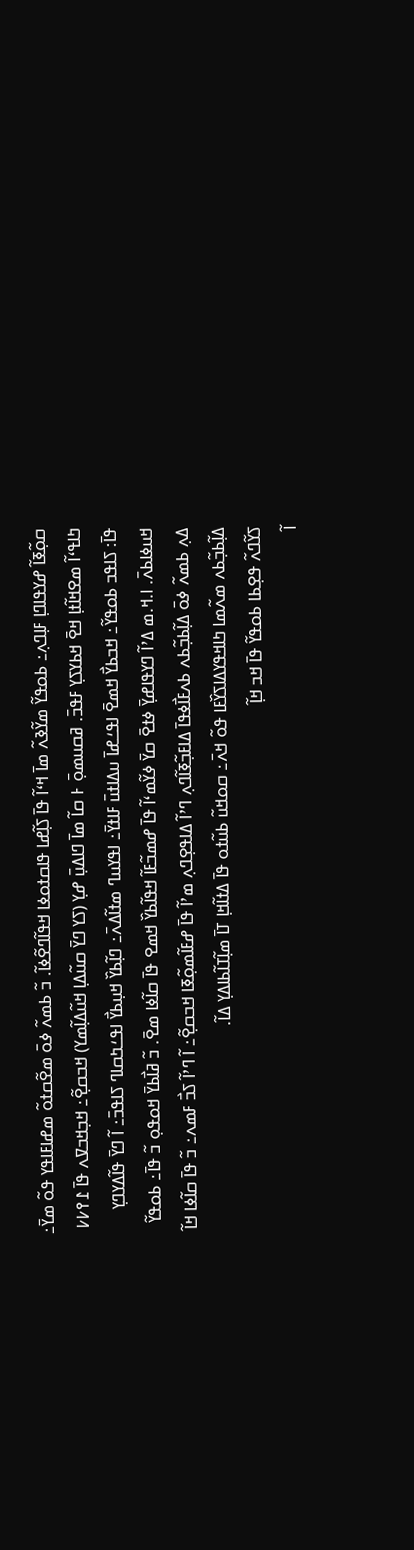ߛߋ߲߬ߧߊ߬ ߝߌߟߊߣߊ߲ ߓߊ߲ߣߍ߲߸ ߕߋߟߌ߬ ߘߌ߬ߢߍ߬ ߘߊ߫ ߞߵߊ߬ ߟߊ߫ ߖߊ߲߬ߝߊ ߟߊߛߙߋߦߊ ߞߟߊ߬ߣߐ߬ߦߊ߬. ߏ߬ ߕߘߍ߬ ߦߋ߫ ߘߐ߬ߛߙߋ߬ ߘߝߊߓߊߟߌ ߟߋ߬ ߘߌ߫߸ ߤߊߟߵߊ߬ ߘߐߞߊ߬ߙߊ߲ ߞߐ߫ ߞߕߌߖߌ߲ ߓߟߏ߫. ߥߛߎߘߋ߲߫ ߅ ߛߊ߬ ߘߊ߫ ߣߊߡߎ߲߫ ߝߌ߲ (ߖߌ ߣߌ߫ ߛߎ߬ߡߊ߲ ߞߎ߬ߡߊ߲߬ߘߌ) ߞߏߛߐ߲߬߸ ߞߏ߲ߞߏߜߍ ߟߊ߫ ߁߉߇߇ ߟߊ߫: ߖߊߟߏ ߕߋߟߌ߬߸ ߞߏߕߌ߯ ߞߘߐ߫ ߊߟߑߝߊ߫ ߎߡߊߙߎ߫ ߓߊߙߌ߫߸ ߊߟߌߎߣ ߘߙߊ߬ߡߍ߫߸ ߣߊ߲߬ߕߌ߰ ߞߎ߲ߕߌ߯ ߊߟߑߤߛߊߣ ߖߊߟߏ߫߸ ߊ߬ ߣߌ߫ ߟߊ߬ߡߌߣߌ߲ ߞߎߦߊߕߍ߫. ߊ.ߞ.ߘ ߡߴߊ߬ ߣߌߟߊߝߌ߲߫ ߦߙߐ߫ ߛߌ߫ ߦߌ߬ߘߵߊ߬ ߟߊ߫ ߝߘߏ߬ߓߊ߬ ߞߟߊ߬ߕߌ߰ ߞߘߐ ߟߊ߫ ߛߊ߬ߦߊ ߘߐ߫. ߏ߬ ߥߊ߯ߕߌ߫ ߞߋߟߋ߲ ߏ߬ ߟߊ߫߸ ߕߋߟߌ߬ ߡߍ߲ ߕߘߍ߬ ߦߋ߫ ߡߊ߲߬ߕߏ߲߬ߕߍ ߕߍߓߊ߯ߦߟߊ߫ ߡߊߓߏ߲߬ߧߊ߬ߣߍ߲ ߣߴߊ߬ ߡߊߟߐ߲ߣߍ߲ ߘߴߊ߬ ߟߊ߫ ߝߓߊ߬ߘߋ߲߬ߧߊ ߞߏߛߐ߲߬߸ ߊ߬ ߣߴߊ߬ ߖߏ߯ ߓߘߍ߸ ߏ߬ ߟߊ߫ ߛߊ߬ߦߊ ߞߊ߬ ߡߊ߲߬ߕߏ߲߬ߕߍ ߘߍ߬ߘߊ ߤߊߞߟߌߡߊߖߌ߰ߓߊ ߟߋ߬ ߞߍ߫߸ ߛߋߞߎ߬ ߕߎ߬ߙߋ ߟߊ߫ ߡߙߊ߬ߞߊ߲ ߠߊ߫ ߘߊ߲߬ߠߊ߬ߕߊߡߌ߲ ߡߊ߬.
ߖߌ߬ߣߍ߬ ߟߐ߲ߕߊ ߕߋߟߌ߬ ߟߊ߫ ߞߏ ߞߊ߲߬
ߊ߬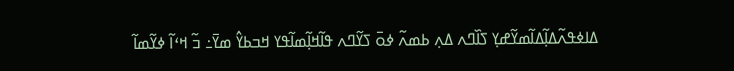ߡߊߦߟߍ߬ߡߊ߲߬ߡߊ߬ߘߌ߬ߝߌ߲ ߖߊ߰ߣߍ ߡߍ߲ ߕߘߍ߬ ߦߋ߫ ߖߌ߬ߣߍ ߟߊ߬ߞߊ߲߬ߘߊ߬ߟߌ ߞߏߕߌ߮ ߘߌ߫߸ ߏ߬ ߞߵߊ߬ ߦߌ߬ߘߊ߬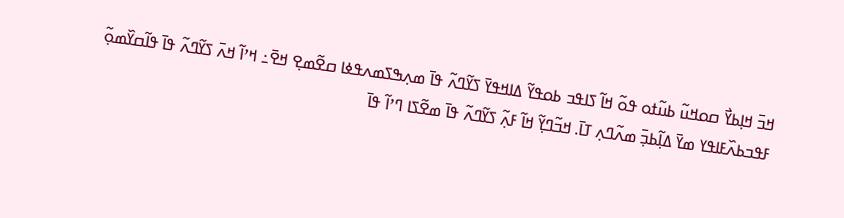ߞߏ߫ ߞߊ߲ߕߌ߯ ߛߋߞߎ߬ ߕߎ߬ߙߋ ߟߋ߬ ߞߊ߬ ߖߊߟߏ ߕߋߟߌ߬ ߡߊߞߟߌ߫ ߖߌ߬ߣߍ߬ ߟߊ߫ ߘߍ߲ߒߖߘߍߟߦߊ ߛߐ߬ߘߐ߲ ߞߐ߫߸ ߞߴߊ߬ ߞߍ߫ ߖߌ߬ߣߍ߬ ߟߊ߫ ߟߊ߬ߛߌ߰ߘߋ߲߬ ߓߟߏߕߍ߰ߓߊߟߌ ߘߌ߫ ߡߊ߲߬ߕߏ߲߫ ߘߍ߬ߣߍ߲ ߠߊ߫. ߞߏ߬ߣߌ߲߬ ߞߊ߬ ߓߍ߲߬ ߖߌ߬ߣߍ߬ ߟߊ߫ ߘߐ߬ߖߊ ߣߴߊ߬ ߟߊ߫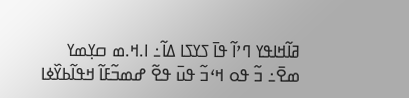ߥߊ߬ߞߊߟߌ ߣߴߊ߬ ߟߊ߫ ߖߌߖߊ ߡߊ߬߸ ߊ.ߞ.ߘ ߛߌ߲ߘߌ ߘߐ߫߸ ߏ߬ ߟߋ ߞߵߏ߬ ߟߎ߫ ߟߐ߬ ߝߘߏ߬ߓߊ߬ ߞߟߊ߬ߕߌ߰ߦߊ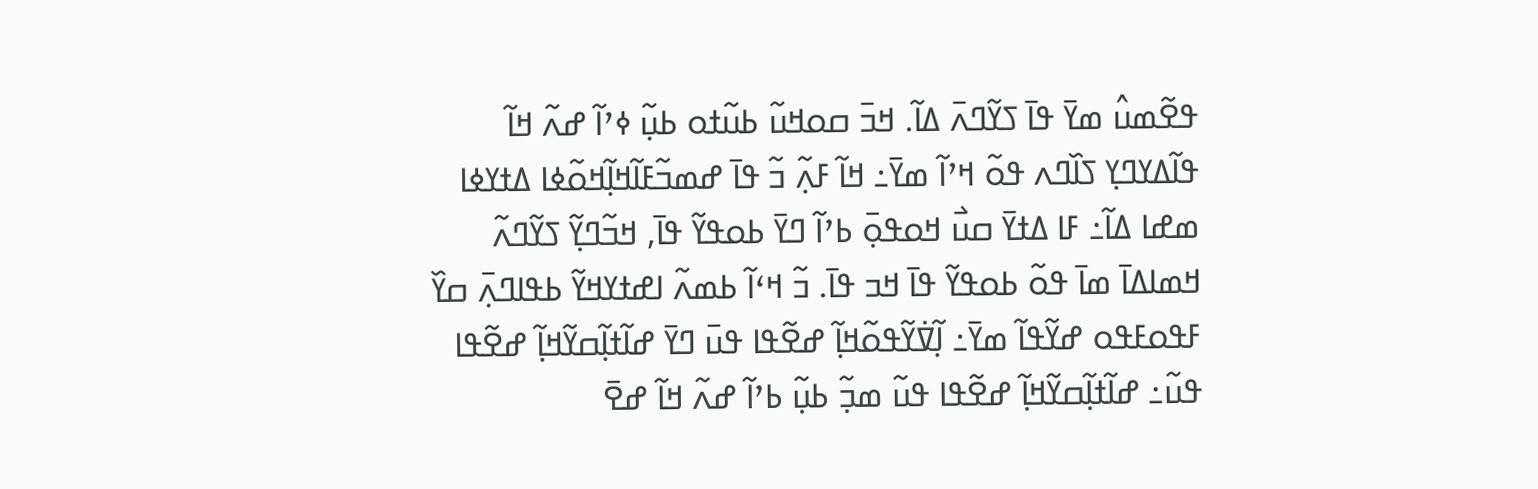ߟߐ߬ߘߎ߮ ߘߌ߫ ߟߊ߫ ߖߌ߬ߣߍ߫ ߡߊ߬. ߞߏ߫ ߛߋߞߎ߬ ߕߎ߬ߙߋ ߕߎ߲߬ ߦߴߊ߬ ߝߍ߬ ߞߊ߬ ߟߊ߬ߡߌߣߌ߲ ߖߊ߰ߣߍ ߟߋ߬ ߞߴߊ߬ ߘߌ߫߸ ߞߊ߬ ߓߍ߲߬ ߏ߬ ߟߊ߫ ߝߘߏ߬ߓߊ߬ߞߊ߲߬ߞߋ߬ߦߊ ߡߙߌߦߊ ߘߝߊ ߡߊ߬߸ ߓߊ ߡߙߌ߫ ߛߎ߯ ߞߋߟߋ߲߫ ߕߴߊ߬ ߣߌ߫ ߕߋߟߌ߬ ߟߊ߫, ߞߏ߬ߣߌ߲߬ ߖߌ߬ߣߍ߬ ߞߘߊߡߊ߫ ߘߊ߫ ߟߋ߬ ߕߋߟߌ߬ ߟߊ߫ ߞߏ ߟߊ߫. ߏ߬ ߞߵߊ߬ ߕߘߍ߬ ߊߝߙߌߞߌ߬ ߕߟߊߣߍ߲߫ ߛߌ߰ ߓߟߋߓߟߋ ߝߌ߬ߟߊ߬ ߘߌ߫߸ ߊ߲߬ߜ߭ߌ߬ߟߋ߬ߞߊ߲߬ ߝߐ߬ߟߊ ߟߎ߫ ߣߌ߫ ߝߊ߬ߙߊ߲߬ߛߌ߬ߞߊ߲߬ ߝߐ߬ߟߊ ߟߎ߬߸ ߝߊ߬ߙߊ߲߬ߛߌ߬ߞߊ߲߬ ߝߐ߬ߟߊ ߟߎ߬ ߘߏ߲߬ ߕߎ߲߬ ߕߴߊ߬ ߝߍ߬ ߞߊ߬ ߝߐ߫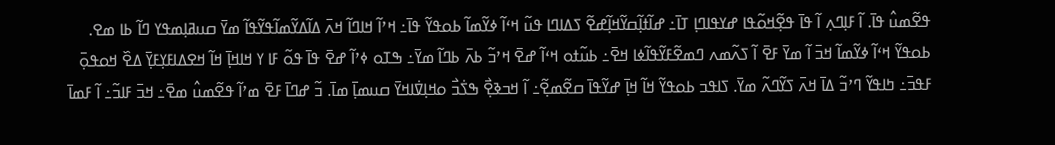ߟߐ߬ߘߎ߮ ߟߊ߫. ߊ߬ ߓߊ߲ߣߍ߲ ߊ߬ ߟߊ߫ ߟߐ߲߬ߞߋ߬ߟߊ ߝߌߟߊߣߊ߲ ߠߊ߫߸ ߝߊ߬ߙߊ߲߬ߛߌ߬ߞߊ߲߬ߝߐ߬ ߖߡߊߣߊ ߟߎ߬ ߞߵߊ߬ ߦߌ߬ߘߊ߬ ߕߋߟߌ߬ ߟߊ߫߸ ߞߴߊ߬ ߞߊߣߊ߬ ߞߍ߫ ߡߊ߬ߡߌ߬ߘߊ߬ߟߌ߬ߟߊ߬ ߘߌ߫ ߛߎߥߊ߲ߘߟߌ ߣߊ߬ ߕߊ ߘߐ. ߕߋߟߌ߬ ߞߵߊ߬ ߦߌ߬ߘߊ߬ ߞߏ߫ ߊ߬ ߘߌ߫ ߓߐ߫ ߊ߬ ߖߍ߬ߘߍ ߣߘߐ߬ߓߌ߬ߟߊ߬ߦߊ ߞߐ߫߸ ߕߎ߬ߙߋ ߞߵߊ߬ ߝߐ߫ ߞߴߏ߬ ߕߍ߫ ߕߣߊ߬ ߘߌ߫߸ ߒߠߋ ߦߴߊ߬ ߝߐ߫ ߟߊ߫ ߟߋ߬ ߓߊ ߌ ߞߊߞߊ߲߫ ߞߊ߬ ߞߐߡߊߓߌ߲ߓߌ߲߫ ߡߐ߰ ߞߋߟߋ߲߫ ߓߟߏ߫߸ ߤߊߟߌ߬ ߣߴߏ߬ ߡߊ߫ ߞߍ߫ ߖߌ߬ߣߍ߬ ߘߌ߫. ߖߊߟߏ ߕߋߟߌ߬ ߞߊ߬ ߞߊ߲߫ ߝߌ߬ߟߊ߫ ߛߐ߬ߘߐ߲߬߸ ߊ߬ ߞߏߢߐ߲߯ ߒߖ߭ߏ߯ ߋߞߊ߲ߜ߭ߊߞߌ߫ ߛߎߘߊ߲߫ ߘߊ߫. ߏ߬ ߝߣߊ߫ ߓߐ߫ ߘߴߊ߬ ߟߐ߬ߘߎ߮ ߘߐ߫߸ ߞߏ߫ ߓߊߏ߬߸ ߊ߬ ߓߘߊ߫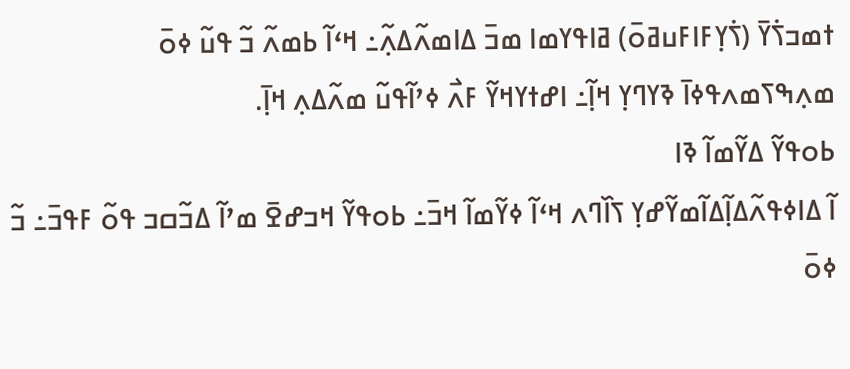ߙߘߏߖ߭ߌ߫ (ߖ߭ߌ߲ߓߊߓߎߥߋ߫) ߥߊߟߌߘߊ ߘߏ߫ ߡߊߘߍ߬ߡߍ߲߬߸ ߞߵߊ߬ ߕߘߍ߬ ߏ߬ ߟߎ߬ ߦߋ߫ ߘߍ߲ߒߖߘߍߟߦߊ߫ ߢߌߣߌ߲ ߞߊ߲߬߸ ߊߝߙߌߞߌ߬ ߓߍ߯ ߦߴߊ߬ߟߎ߬ ߘߍ߬ߡߍ߲ ߞߊ߲߫.
ߕߋߟߌ߬ ߡߌ߬ߘߊ߬ ߢߊ
ߊ߬ ߡߊߦߟߍ߬ߡߊ߲߬ߡߊ߬ߘߌ߬ߝߌ߲ ߖߊ߰ߣߍ ߞߵߊ߬ ߦߌ߬ߘߊ߬ ߞߏ߫߸ ߕߋߟߌ߬ ߞߏߝߐ߫ ߘߴߊ߬ ߡߏ߬ߛߏ ߟߋ߬ ߓߟߏ߫߸ ߏ߬ ߦߋ߫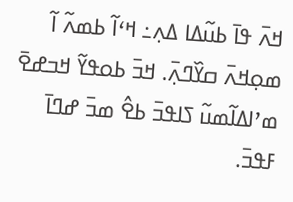ߞߍ߫ ߟߊ߫ ߕߎ߬ߡߊ ߡߍ߲߸ ߞߵߊ߬ ߕߘߍ߬ ߊ߬ ߘߋ߲ߞߍ߫ ߛߌ߰ߣߍ߲߫. ߞߏ߫ ߕߋߟߌ߬ ߞߏߝߐ߫ ߘߴߊߡߊ߬ߘߎ߬ ߖߊߟߏ߫ ߕߐ߮ ߘߏ߫ ߝߣߊ߫ ߓߟߏ߫.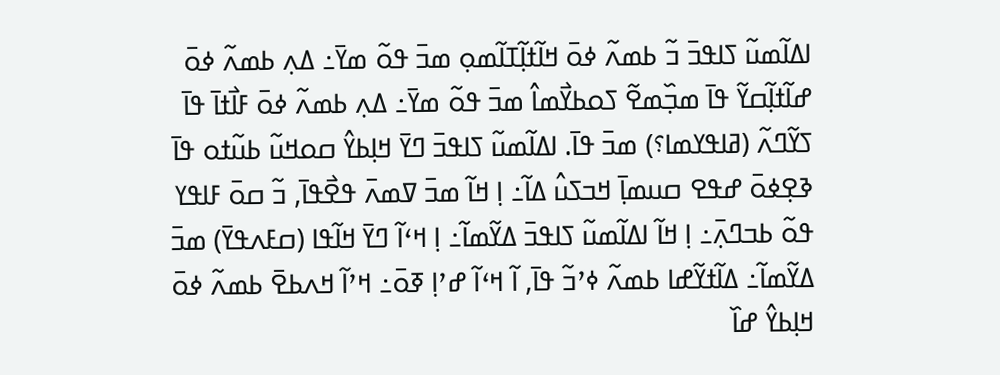ߊߡߊ߬ߘߎ߬ ߖߊߟߏ߫ ߏ߬ ߕߘߍ߬ ߦߋ߫ ߞߊ߬ߙߊ߲߬ߠߊ߬ߘߋ߲ ߘߏ߫ ߟߋ߬ ߘߌ߫߸ ߡߍ߲ ߕߘߍ߬ ߦߋ߫ ߝߊ߬ߙߊ߲߬ߛߌ߬ ߟߊ߫ ߘߏ߲߰ߘߐ߬ ߖߋߕߌ߯ߘߊ߮ ߘߏ߫ ߟߋ߬ ߘߌ߫߸ ߡߍ߲ ߕߘߍ߬ ߦߋ߫ ߓߊ߯ߙߊ߫ ߟߊ߫ ߖߌ߬ߣߍ߬ (ߥߊߟߌߘߊ؟) ߘߏ߫ ߟߊ߫. ߊߡߊ߬ߘߎ߬ ߖߊߟߏ߫ ߣߌ߫ ߞߊ߲ߕߌ߮ ߛߋߞߎ߬ ߕߎ߬ߙߋ ߟߊ߫ ߢߐ߲ߦߋ߫ ߝߟߐ ߛߎߘߊ߲߫ ߞߏߖߎ߮ ߡߊ߬߸ ߊ߲ ߞߊ߬ ߘߏ߫ ߜߘߍ߫ ߟߐ߯ߟߊ߫, ߏ߬ ߛߋ߫ ߓߊߟߌ ߟߋ߬ ߕߏߣߍ߲߫߸ ߊ߲ ߞߊ߬ ߊߡߊ߬ߘߎ߬ ߖߊߟߏ߫ ߡߌ߬ߘߊ߬߸ ߊ߲ ߞߵߊ߬ ߣߌ߫ ߞߊ߬ߟߊ (ߛߓߍߟߌ߫) ߘߏ߫ ߡߌ߬ߘߊ߬߸ ߡߊ߬ߙߌ߬ߝߊ ߕߘߍ߬ ߦߴߏ߬ ߟߊ߫, ߊ߬ ߞߵߊ߬ ߝߴߊ߲ ߧߋ߫߸ ߞߴߊ߬ ߞߍߕߐ߫ ߕߘߍ߬ ߦߋ߫ ߞߊ߲ߕߌ߮ ߝߊ߰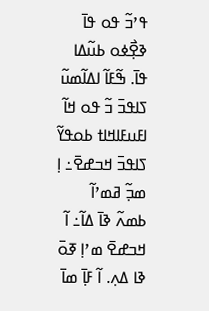ߟߴߏ߬ ߟߋ ߟߊ߫ ߢߐ߲߯ߦߋ ߕߎ߬ߡߊ ߟߊ߫. ߒ߬ߓߊ߬ ߊߡߊ߬ߘߎ߬ ߖߊߟߏ߫ ߏ߬ ߟߋ ߞߊ߬ ߊߓߎߓߊߞߊߙ ߕߋߟߌ߬ ߖߊߟߏ߫ ߞߏߝߐ߫߸ ߊ߲ ߘߏ߲߬ ߥߘߴߊ߬ ߕߘߍ߬ ߢߊ߫ ߡߊ߬߸ ߊ߬ ߞߏߝߐ߫ ߘߴߊ߲ ߧߋ߫ ߢߊ ߡߍ߲. ߊ߬ ߓߊ߲߫ ߘߊ߫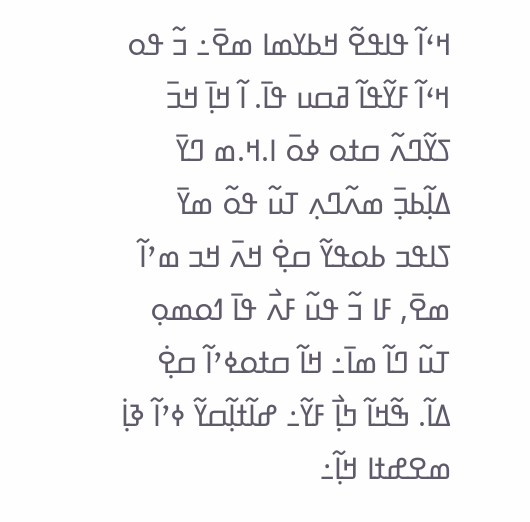ߞߵߊ߬ ߟߊߟߐ߬ ߞߕߌߘߊ ߘߐ߫߸ ߏ߬ ߟߋ ߞߵߊ߬ ߓߌ߬ߟߊ߬ ߥߛߎ ߟߊ߫. ߊ߬ ߞߊ߲߫ ߞߏ߫ ߖߌ߬ߣߍ߬ ߛߙߋ ߦߋ߫ ߊ.ߞ.ߘ ߣߌ߫ ߡߊ߲߬ߕߏ߲߫ ߘߍ߬ߣߍ߲ ߠߎ߬ ߟߋ߬ ߘߌ߫ ߖߊߟߏ ߕߋߟߌ߬ ߛߐ߲߭ ߞߍ߫ ߞߏ ߘߴߊ߬ ߘߐ߫, ߓߊ ߏ߬ ߟߎ߬ ߓߍ߯ ߟߊ߫ ߗߋߘߋ߲ ߠߎ߬ ߣߊ߬ ߘߊ߫߸ ߞߊ߬ ߛߙߋߦߴߊ߬ ߛߐ߲߭ ߡߊ߬. ߒ߬ߞߊ߬ ߤߊ߲߯ ߓߌ߬߸ ߝߊ߬ߙߊ߲߬ߛߌ߬ ߦߴߊ߬ ߢߊ߲߭ ߘߐߝߙߊ ߞߊ߲߬߸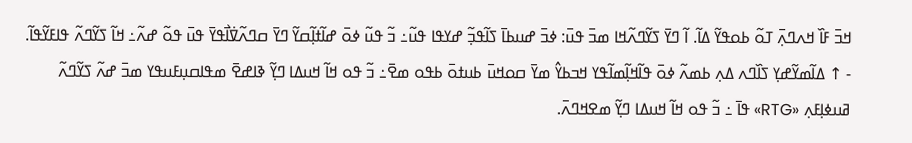ߞߏ߫ ߓߊ߰ ߞߍߣߍ߲߫ ߠߋ߬ ߕߋߟߌ߬ ߡߊ߬. ߊ߬ ߣߌ߫ ߖߌ߬ߣߍ߬ߞߊ ߘߏ߫ ߟߎ߫: ߦߏ߫ ߝߎߕߊ߫ ߖߊ߬ߟߏ߲߬ ߝߌߟߊ ߟߎ߬߸ ߏ߬ ߟߎ߬ ߦߋ߫ ߝߊ߬ߙߊ߲߬ߛߌ߬ ߣߌ߫ ߛߣߍ߬ߜ߭ߊ߯ߟߌ߫ ߟߎ߫ ߟߋ߬ ߝߍ߬߸ ߞߊ߬ ߖߌ߬ߣߍ߬ ߟߊߓߌ߬ߟߊ߬.
- ↑ ߡߊ߬ߘߌ߬ߝߌ߲ ߖߊ߰ߣߍ ߡߍ߲ ߕߘߍ߬ ߦߋ߫ ߟߊ߬ߞߊ߲߬ߘߊ߬ߟߌ ߞߏߕߌ߮ ߘߌ߫ ߛߋߞߎ߫ ߕߎߙߋ߫ ߕߟߋ ߘߐ߫߸ ߏ߬ ߟߋ ߞߊ߬ ߞߎߡߊ ߣߌ߲߬ ߢߊߝߐ߫ ߘߟߊߛߎ߲ߓߎߟߌ ߘߏ߫ ߝߍ߬ ߖߌ߬ߣߍ߬ ߥߎߦߊ߲ߓߍ߲ «RTG» ߟߊ߫ ߸ ߏ߬ ߟߋ ߞߊ߬ ߞߎߡߊ ߣߌ߲߬ ߘߐߞߣߍ߫.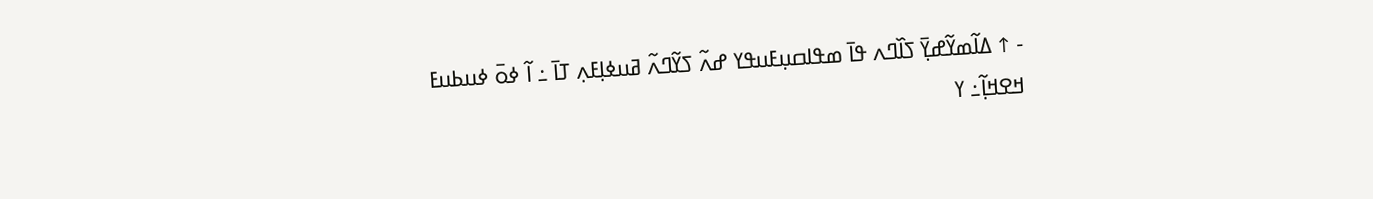- ↑ ߡߊ߬ߘߌ߬ߝߌ߲߫ ߖߊ߰ߣߍ ߟߊ߫ ߘߟߊߛߎ߲ߓߎߟߌ ߝߍ߬ ߖߌ߬ߣߍ߬ ߥߎߦߊ߲ߓߍ߲ ߠߊ߫ ߸ ߊ߬ ߦߋ߫ ߦߎߕߎߓ ߞߐߞߊ߲߬߸ ߌ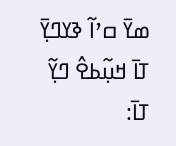ߘߌ߫ ߛߴߊ߬ ߢߌߣߌ߲߫ ߠߊ߫ ߞߎ߲߬ߕߐ߮ ߣߌ߲߬ ߠߊ߫: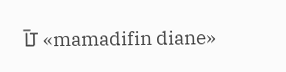«mamadifin diane» ߠߊ߫